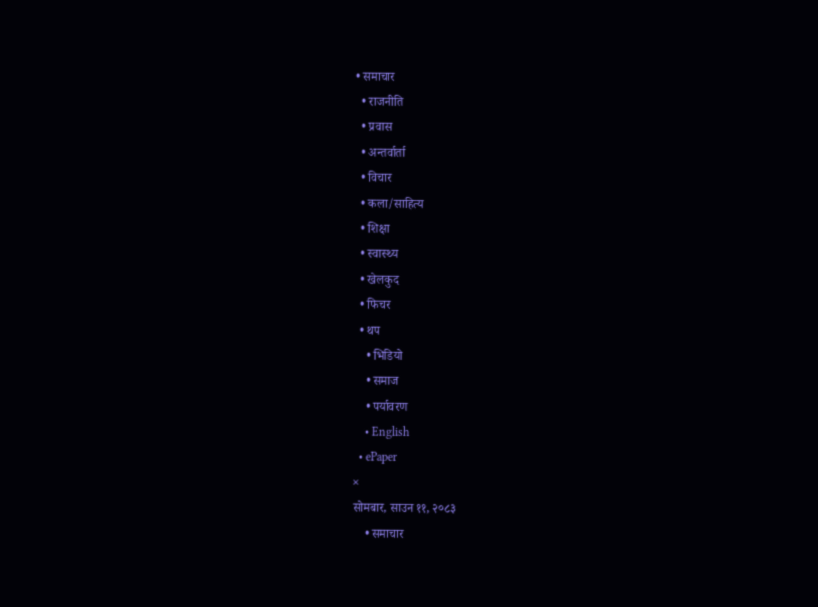• समाचार
  • राजनीति
  • प्रवास
  • अन्तर्वार्ता
  • विचार
  • कला/साहित्य
  • शिक्षा
  • स्वास्थ्य
  • खेलकुद
  • फिचर
  • थप
    • भिडियो
    • समाज
    • पर्यावरण
    • English
  • ePaper
×
सोमबार, साउन ११, २०८३
    • समाचार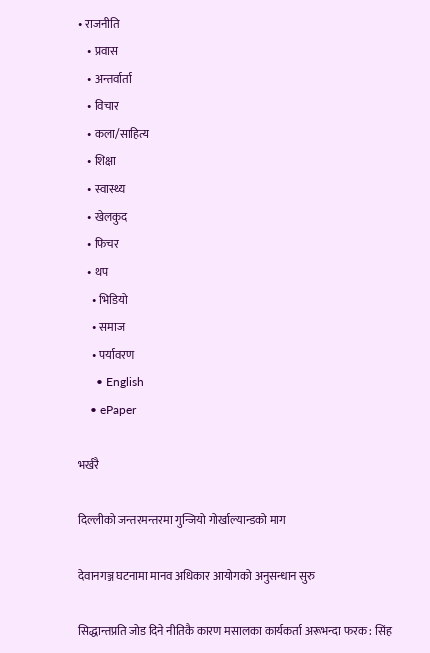• राजनीति
    • प्रवास
    • अन्तर्वार्ता
    • विचार
    • कला/साहित्य
    • शिक्षा
    • स्वास्थ्य
    • खेलकुद
    • फिचर
    • थप
      • भिडियो
      • समाज
      • पर्यावरण
      • English
    • ePaper

भर्खरै

दिल्लीको जन्तरमन्तरमा गुन्जियो गोर्खाल्यान्डको माग

देवानगञ्ज घटनामा मानव अधिकार आयोगको अनुसन्धान सुरु

सिद्धान्तप्रति जोड दिने नीतिकै कारण मसालका कार्यकर्ता अरूभन्दा फरक : सिंह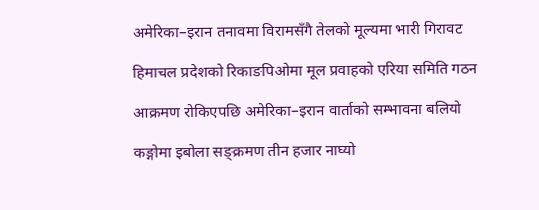अमेरिका–इरान तनावमा विरामसँगै तेलको मूल्यमा भारी गिरावट

हिमाचल प्रदेशको रिकाङपिओमा मूल प्रवाहको एरिया समिति गठन

आक्रमण रोकिएपछि अमेरिका–इरान वार्ताको सम्भावना बलियो

कङ्गोमा इबोला सङ्क्रमण तीन हजार नाघ्यो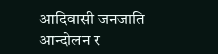आदिवासी जनजाति आन्दोलन र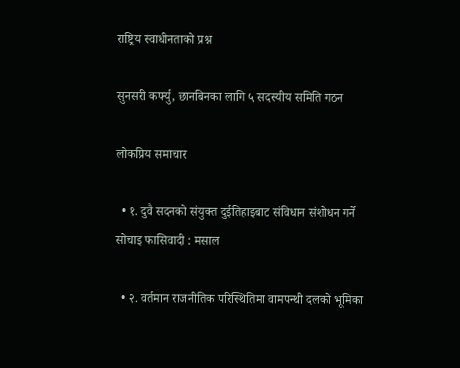राष्ट्रिय स्वाधीनताको प्रश्न

सुनसरी कर्फ्यु, छानबिनका लागि ५ सदस्यीय समिति गठन

लोकप्रिय समाचार

  • १. दुवै सदनको संयुक्त दुईतिहाइबाट संविधान संशोधन गर्ने सोचाइ फासिवादी : मसाल

  • २. वर्तमान राजनीतिक परिस्थितिमा वामपन्थी दलको भूमिका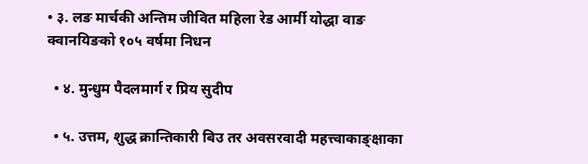• ३. लङ मार्चकी अन्तिम जीवित महिला रेड आर्मी योद्धा वाङ क्वानयिङको १०५ वर्षमा निधन

  • ४. मुन्धुम पैदलमार्ग र प्रिय सुदीप

  • ५. उत्तम, शुद्ध क्रान्तिकारी बिउ तर अवसरवादी महत्त्वाकाङ्क्षाका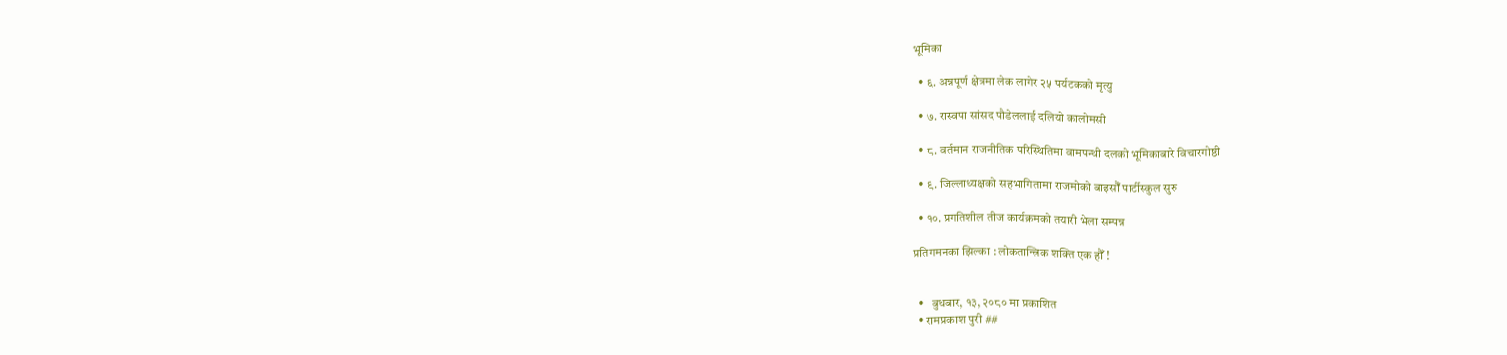भूमिका

  • ६. अन्नपूर्ण क्षेत्रमा लेक लागेर २५ पर्यटकको मृत्यु

  • ७. रास्वपा सांसद पौडेललाई दलियो कालोमसी

  • ८. वर्तमान राजनीतिक परिस्थितिमा वामपन्थी दलको भूमिकाबारे विचारगोष्ठी

  • ९. जिल्लाध्यक्षको सहभागितामा राजमोको बाइसौँ पार्टीस्कुल सुरु

  • १०. प्रगतिशील तीज कार्यक्रमको तयारी भेला सम्पन्न

प्रतिगमनका झिल्का : लोकतान्त्रिक शक्ति एक हौँ !


  •   बुधबार, १३, २०८० मा प्रकाशित
  • रामप्रकाश पुरी ##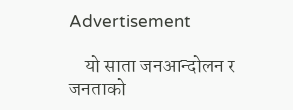Advertisement

    यो साता जनआन्दोलन र जनताको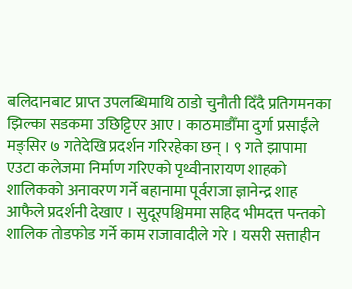बलिदानबाट प्राप्त उपलब्धिमाथि ठाडो चुनौती दिँदै प्रतिगमनका झिल्का सडकमा उछिट्टिएर आए । काठमाडौँमा दुर्गा प्रसाईंले मङ्सिर ७ गतेदेखि प्रदर्शन गरिरहेका छन् । ९ गते झापामा एउटा कलेजमा निर्माण गरिएको पृथ्वीनारायण शाहको शालिकको अनावरण गर्ने बहानामा पूर्वराजा ज्ञानेन्द्र शाह आफैले प्रदर्शनी देखाए । सुदूरपश्चिममा सहिद भीमदत्त पन्तको शालिक तोडफोड गर्ने काम राजावादीले गरे । यसरी सत्ताहीन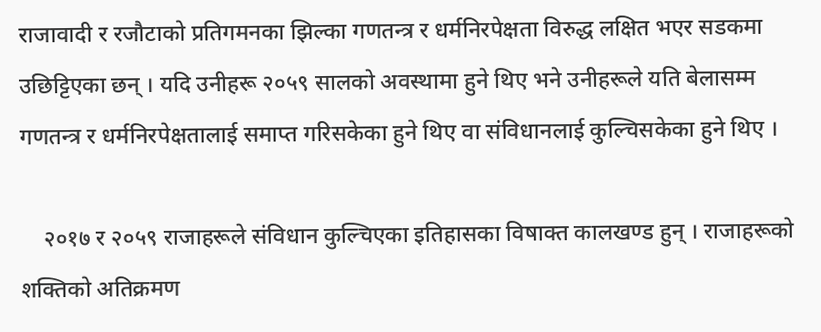राजावादी र रजौटाको प्रतिगमनका झिल्का गणतन्त्र र धर्मनिरपेक्षता विरुद्ध लक्षित भएर सडकमा उछिट्टिएका छन् । यदि उनीहरू २०५९ सालको अवस्थामा हुने थिए भने उनीहरूले यति बेलासम्म गणतन्त्र र धर्मनिरपेक्षतालाई समाप्त गरिसकेका हुने थिए वा संविधानलाई कुल्चिसकेका हुने थिए ।

    २०१७ र २०५९ राजाहरूले संविधान कुल्चिएका इतिहासका विषाक्त कालखण्ड हुन् । राजाहरूको शक्तिको अतिक्रमण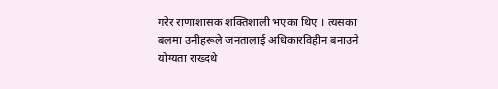गरेर राणाशासक शक्तिशाली भएका थिए । त्यसका बलमा उनीहरूले जनतालाई अधिकारविहीन बनाउने योग्यता राख्दथे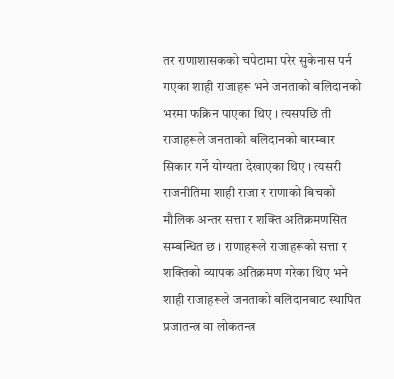तर राणाशासकको चपेटामा परेर सुकेनास पर्न गएका शाही राजाहरू भने जनताको बलिदानको भरमा फक्रिन पाएका थिए । त्यसपछि ती राजाहरूले जनताको बलिदानको बारम्बार सिकार गर्ने योग्यता देखाएका थिए । त्यसरी राजनीतिमा शाही राजा र राणाको बिचको मौलिक अन्तर सत्ता र शक्ति अतिक्रमणसित सम्बन्धित छ । राणाहरूले राजाहरूको सत्ता र शक्तिको व्यापक अतिक्रमण गरेका थिए भने शाही राजाहरूले जनताको बलिदानबाट स्थापित प्रजातन्त्र वा लोकतन्त्र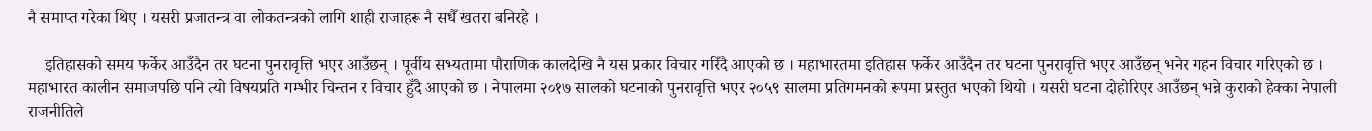नै समाप्त गरेका थिए । यसरी प्रजातन्त्र वा लोकतन्त्रको लागि शाही राजाहरू नै सधैँ खतरा बनिरहे ।

    इतिहासको समय फर्केर आउँदैन तर घटना पुनरावृत्ति भएर आउँछन् । पूर्वीय सभ्यतामा पौराणिक कालदेखि नै यस प्रकार विचार गरिँदै आएको छ । महाभारतमा इतिहास फर्केर आउँदैन तर घटना पुनरावृत्ति भएर आउँछन् भनेर गहन विचार गरिएको छ । महाभारत कालीन समाजपछि पनि त्यो विषयप्रति गम्भीर चिन्तन र विचार हुँदै आएको छ । नेपालमा २०१७ सालको घटनाको पुनरावृत्ति भएर २०५९ सालमा प्रतिगमनको रूपमा प्रस्तुत भएको थियो । यसरी घटना दोहोरिएर आउँछन् भन्ने कुराको हेक्का नेपाली राजनीतिले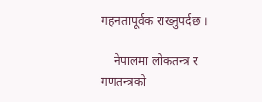गहनतापूर्वक राख्नुपर्दछ ।

    नेपालमा लोकतन्त्र र गणतन्त्रको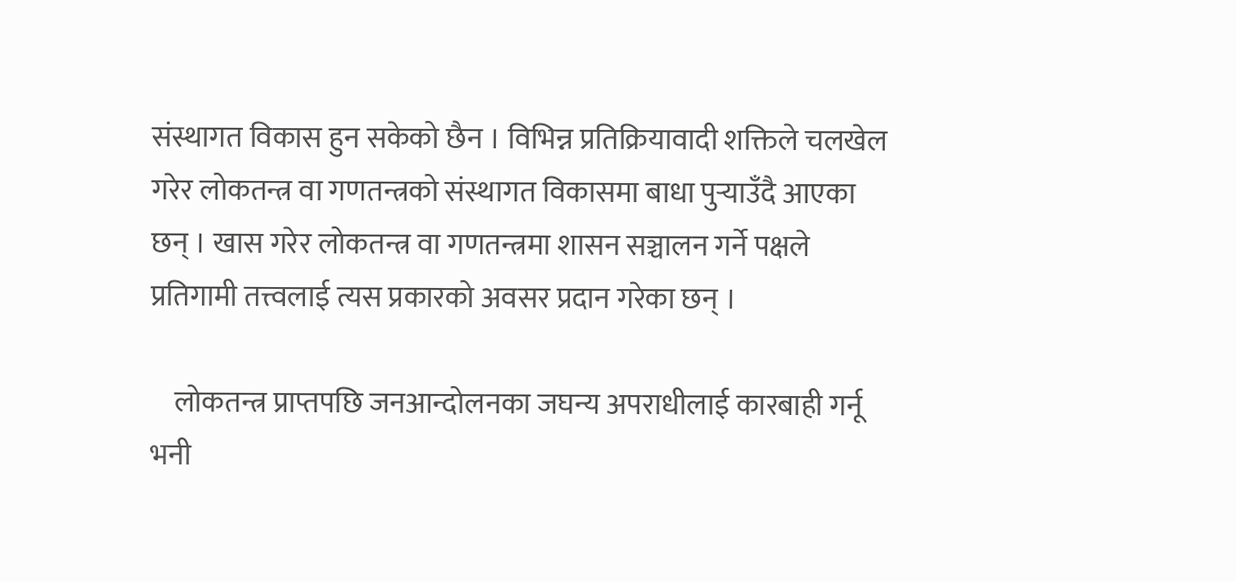संस्थागत विकास हुन सकेको छैन । विभिन्न प्रतिक्रियावादी शक्तिले चलखेल गरेर लोकतन्त्र वा गणतन्त्रको संस्थागत विकासमा बाधा पुर्‍याउँदै आएका छन् । खास गरेर लोकतन्त्र वा गणतन्त्रमा शासन सञ्चालन गर्ने पक्षले प्रतिगामी तत्त्वलाई त्यस प्रकारको अवसर प्रदान गरेका छन् ।

    लोकतन्त्र प्राप्तपछि जनआन्दोलनका जघन्य अपराधीलाई कारबाही गर्नू भनी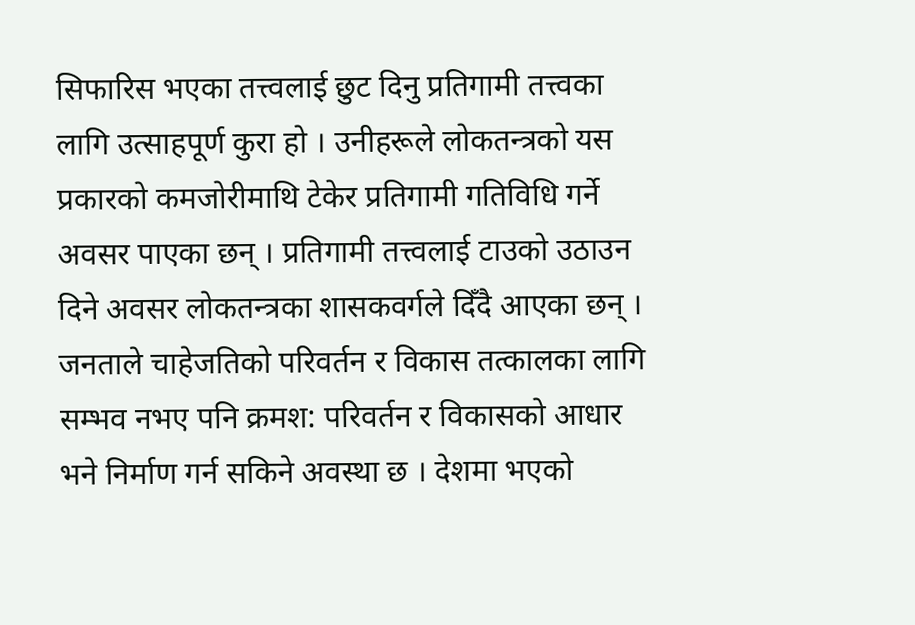सिफारिस भएका तत्त्वलाई छुट दिनु प्रतिगामी तत्त्वका लागि उत्साहपूर्ण कुरा हो । उनीहरूले लोकतन्त्रको यस प्रकारको कमजोरीमाथि टेकेर प्रतिगामी गतिविधि गर्ने अवसर पाएका छन् । प्रतिगामी तत्त्वलाई टाउको उठाउन दिने अवसर लोकतन्त्रका शासकवर्गले दिँदै आएका छन् । जनताले चाहेजतिको परिवर्तन र विकास तत्कालका लागि सम्भव नभए पनि क्रमश: परिवर्तन र विकासको आधार भने निर्माण गर्न सकिने अवस्था छ । देशमा भएको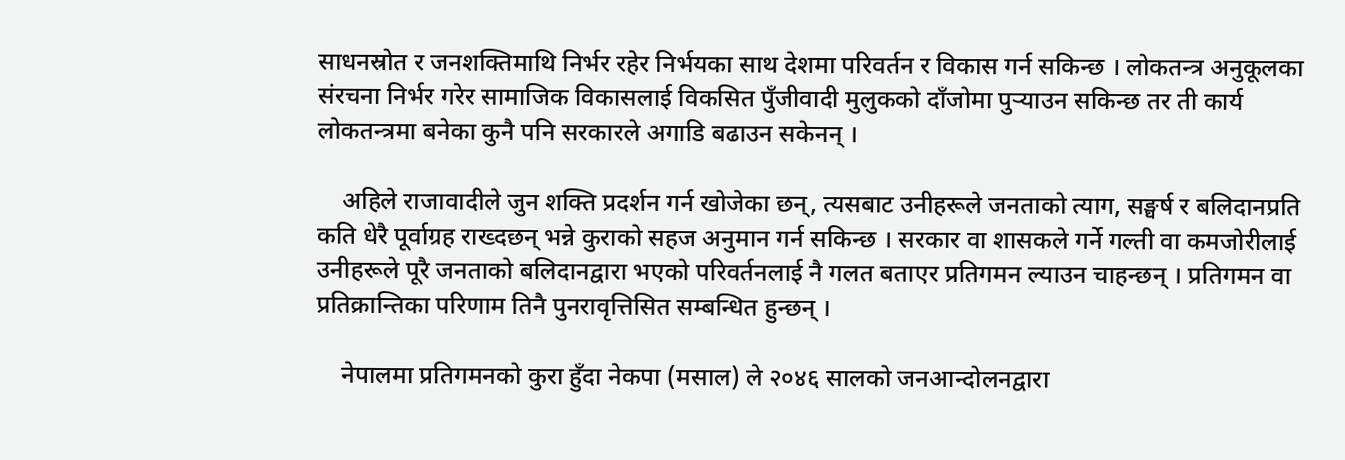साधनस्रोत र जनशक्तिमाथि निर्भर रहेर निर्भयका साथ देशमा परिवर्तन र विकास गर्न सकिन्छ । लोकतन्त्र अनुकूलका संरचना निर्भर गरेर सामाजिक विकासलाई विकसित पुँजीवादी मुलुकको दाँजोमा पुर्‍याउन सकिन्छ तर ती कार्य लोकतन्त्रमा बनेका कुनै पनि सरकारले अगाडि बढाउन सकेनन् ।

    अहिले राजावादीले जुन शक्ति प्रदर्शन गर्न खोजेका छन्, त्यसबाट उनीहरूले जनताको त्याग, सङ्घर्ष र बलिदानप्रति कति धेरै पूर्वाग्रह राख्दछन् भन्ने कुराको सहज अनुमान गर्न सकिन्छ । सरकार वा शासकले गर्ने गल्ती वा कमजोरीलाई उनीहरूले पूरै जनताको बलिदानद्वारा भएको परिवर्तनलाई नै गलत बताएर प्रतिगमन ल्याउन चाहन्छन् । प्रतिगमन वा प्रतिक्रान्तिका परिणाम तिनै पुनरावृत्तिसित सम्बन्धित हुन्छन् ।

    नेपालमा प्रतिगमनको कुरा हुँदा नेकपा (मसाल) ले २०४६ सालको जनआन्दोलनद्वारा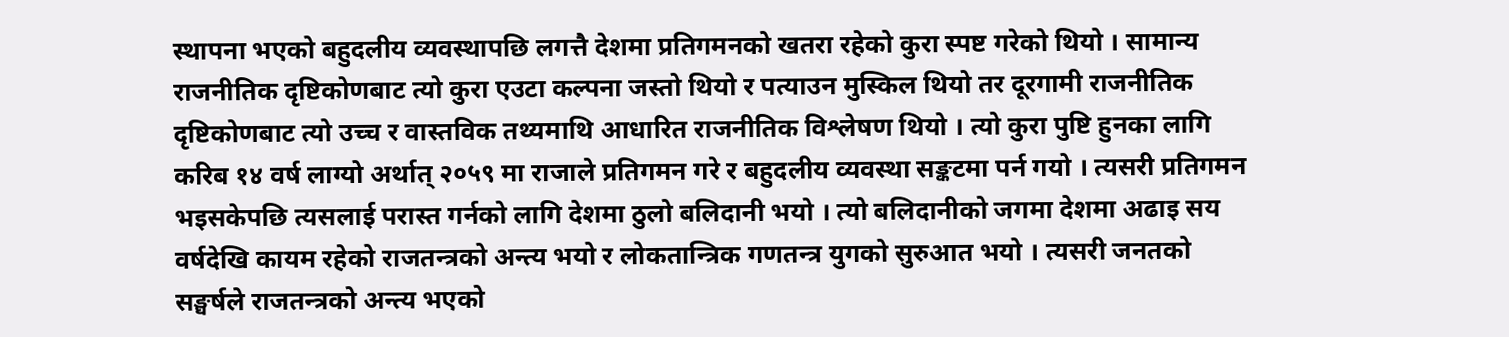स्थापना भएको बहुदलीय व्यवस्थापछि लगत्तै देशमा प्रतिगमनको खतरा रहेको कुरा स्पष्ट गरेको थियो । सामान्य राजनीतिक दृष्टिकोणबाट त्यो कुरा एउटा कल्पना जस्तो थियो र पत्याउन मुस्किल थियो तर दूरगामी राजनीतिक दृष्टिकोणबाट त्यो उच्च र वास्तविक तथ्यमाथि आधारित राजनीतिक विश्लेषण थियो । त्यो कुरा पुष्टि हुनका लागि करिब १४ वर्ष लाग्यो अर्थात् २०५९ मा राजाले प्रतिगमन गरे र बहुदलीय व्यवस्था सङ्कटमा पर्न गयो । त्यसरी प्रतिगमन भइसकेपछि त्यसलाई परास्त गर्नको लागि देशमा ठुलो बलिदानी भयो । त्यो बलिदानीको जगमा देशमा अढाइ सय वर्षदेखि कायम रहेको राजतन्त्रको अन्त्य भयो र लोकतान्त्रिक गणतन्त्र युगको सुरुआत भयो । त्यसरी जनतको सङ्घर्षले राजतन्त्रको अन्त्य भएको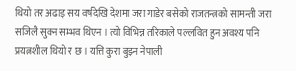थियो तर अढाइ सय वर्षदेखि देशमा जरा गाडेर बसेको राजतन्त्रको सामन्ती जरा सजिलै सुक्न सम्भव थिएन । त्यो विभिन्न तरिकाले पल्लवित हुन अवश्य पनि प्रयत्नशील थियो र छ । यत्ति कुरा बुझ्न नेपाली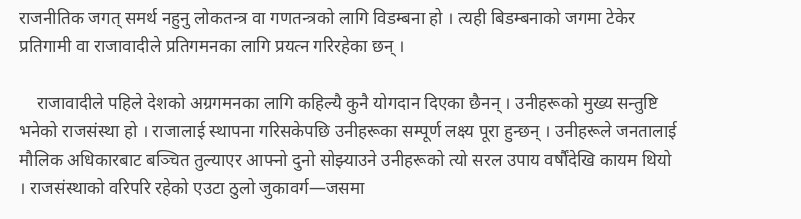राजनीतिक जगत् समर्थ नहुनु लोकतन्त्र वा गणतन्त्रको लागि विडम्बना हो । त्यही बिडम्बनाको जगमा टेकेर प्रतिगामी वा राजावादीले प्रतिगमनका लागि प्रयत्न गरिरहेका छन् ।

    राजावादीले पहिले देशको अग्रगमनका लागि कहिल्यै कुनै योगदान दिएका छैनन् । उनीहरूको मुख्य सन्तुष्टि भनेको राजसंस्था हो । राजालाई स्थापना गरिसकेपछि उनीहरूका सम्पूर्ण लक्ष्य पूरा हुन्छन् । उनीहरूले जनतालाई मौलिक अधिकारबाट बञ्चित तुल्याएर आफ्नो दुनो सोझ्याउने उनीहरूको त्यो सरल उपाय वर्षौंदेखि कायम थियो । राजसंस्थाको वरिपरि रहेको एउटा ठुलो जुकावर्ग—जसमा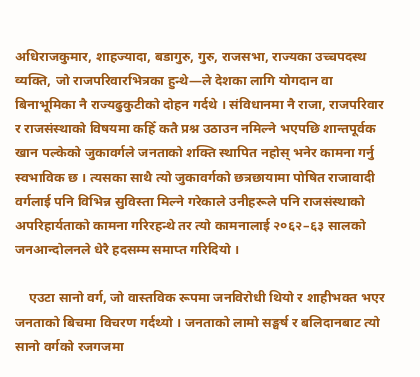अधिराजकुमार, शाहज्यादा, बडागुरु, गुरु, राजसभा, राज्यका उच्चपदस्थ व्यक्ति, जो राजपरिवारभित्रका हुन्थे—ले देशका लागि योगदान वा बिनाभूमिका नै राज्यढुकुटीको दोहन गर्दथे । संविधानमा नै राजा, राजपरिवार र राजसंस्थाको विषयमा कहिँ कतै प्रश्न उठाउन नमिल्ने भएपछि शान्तपूर्वक खान पल्केको जुकावर्गले जनताको शक्ति स्थापित नहोस् भनेर कामना गर्नु स्वभाविक छ । त्यसका साथै त्यो जुकावर्गको छत्रछायामा पोषित राजावादी वर्गलाई पनि विभिन्न सुविस्ता मिल्ने गरेकाले उनीहरूले पनि राजसंस्थाको अपरिहार्यताको कामना गरिरहन्थे तर त्यो कामनालाई २०६२–६३ सालको जनआन्दोलनले धेरै हदसम्म समाप्त गरिदियो ।

    एउटा सानो वर्ग, जो वास्तविक रूपमा जनविरोधी थियो र शाहीभक्त भएर जनताको बिचमा विचरण गर्दथ्यो । जनताको लामो सङ्घर्ष र बलिदानबाट त्यो सानो वर्गको रजगजमा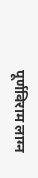पूर्णविराम लाग्न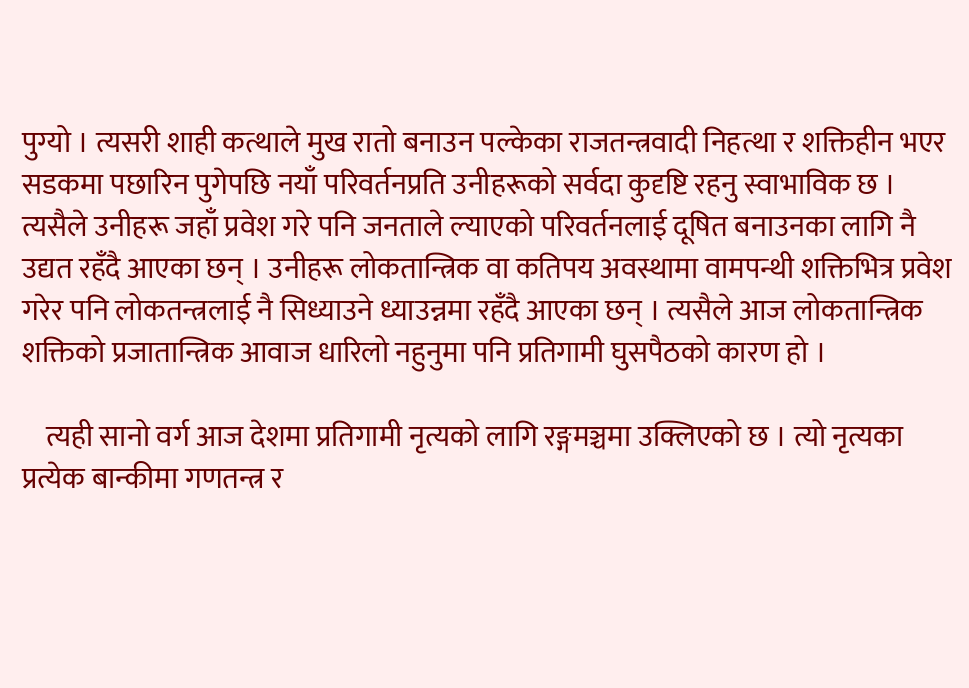पुग्यो । त्यसरी शाही कत्थाले मुख रातो बनाउन पल्केका राजतन्त्रवादी निहत्था र शक्तिहीन भएर सडकमा पछारिन पुगेपछि नयाँ परिवर्तनप्रति उनीहरूको सर्वदा कुदृष्टि रहनु स्वाभाविक छ । त्यसैले उनीहरू जहाँ प्रवेश गरे पनि जनताले ल्याएको परिवर्तनलाई दूषित बनाउनका लागि नै उद्यत रहँदै आएका छन् । उनीहरू लोकतान्त्रिक वा कतिपय अवस्थामा वामपन्थी शक्तिभित्र प्रवेश गरेर पनि लोकतन्त्रलाई नै सिध्याउने ध्याउन्नमा रहँदै आएका छन् । त्यसैले आज लोकतान्त्रिक शक्तिको प्रजातान्त्रिक आवाज धारिलो नहुनुमा पनि प्रतिगामी घुसपैठको कारण हो ।

    त्यही सानो वर्ग आज देशमा प्रतिगामी नृत्यको लागि रङ्गमञ्चमा उक्लिएको छ । त्यो नृत्यका प्रत्येक बान्कीमा गणतन्त्र र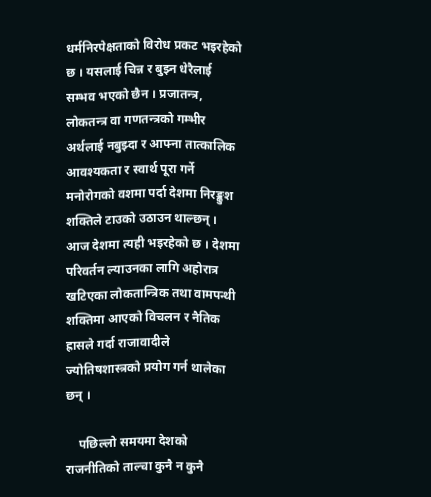धर्मनिरपेक्षताको विरोध प्रकट भइरहेको छ । यसलाई चिन्न र बुझ्न धेरैलाई सम्भव भएको छैन । प्रजातन्त्र, लोकतन्त्र वा गणतन्त्रको गम्भीर अर्थलाई नबुझ्दा र आफ्ना तात्कालिक आवश्यकता र स्वार्थ पूरा गर्ने मनोरोगको वशमा पर्दा देशमा निरङ्कुश शक्तिले टाउको उठाउन थाल्छन् । आज देशमा त्यही भइरहेको छ । देशमा परिवर्तन ल्याउनका लागि अहोरात्र खटिएका लोकतान्त्रिक तथा वामपन्थी शक्तिमा आएको विचलन र नैतिक ह्रासले गर्दा राजावादीले ज्योतिषशास्त्रको प्रयोग गर्न थालेका छन् ।

    पछिल्लो समयमा देशको राजनीतिको ताल्चा कुनै न कुनै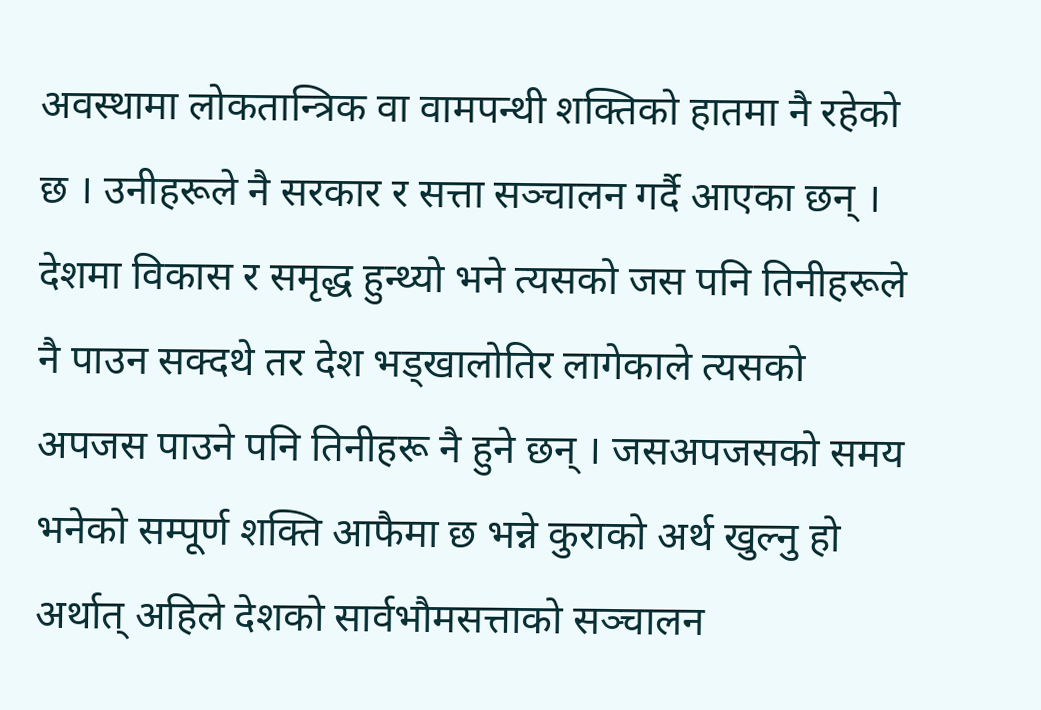अवस्थामा लोकतान्त्रिक वा वामपन्थी शक्तिको हातमा नै रहेको छ । उनीहरूले नै सरकार र सत्ता सञ्चालन गर्दै आएका छन् । देशमा विकास र समृद्ध हुन्थ्यो भने त्यसको जस पनि तिनीहरूले नै पाउन सक्दथे तर देश भड्खालोतिर लागेकाले त्यसको अपजस पाउने पनि तिनीहरू नै हुने छन् । जसअपजसको समय भनेको सम्पूर्ण शक्ति आफैमा छ भन्ने कुराको अर्थ खुल्नु हो अर्थात् अहिले देशको सार्वभौमसत्ताको सञ्चालन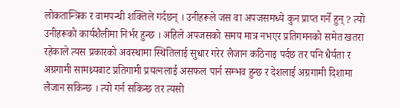लोकतान्त्रिक र वामपन्थी शक्तिले गर्दछन् । उनीहरूले जस वा अपजसमध्ये कुन प्राप्त गर्ने हुन् ? त्यो उनीहरूको कार्यशैलीमा निर्भर हुन्छ । अहिले अपजसको समय मात्र नभएर प्रतिगमनको समेत खतरा रहेकाले त्यस प्रकारको अवस्थामा स्थितिलाई सुधार गरेर लैजान कठिनाइ पर्दछ तर पनि धैर्यता र अग्रगामी सामथ्र्यबाट प्रतिगामी प्रयत्नलाई असफल पार्न सम्भव हुन्छ र देशलाई अग्रगामी दिशामा लैजान सकिन्छ । त्यो गर्न सकिन्छ तर त्यसो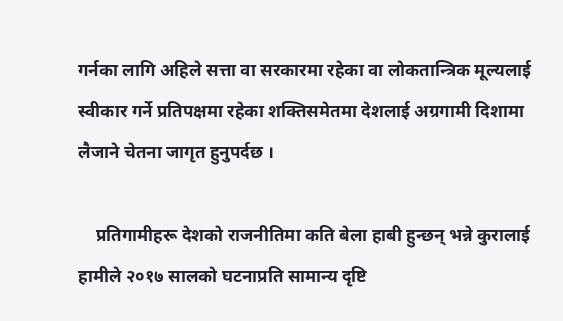गर्नका लागि अहिले सत्ता वा सरकारमा रहेका वा लोकतान्त्रिक मूल्यलाई स्वीकार गर्ने प्रतिपक्षमा रहेका शक्तिसमेतमा देशलाई अग्रगामी दिशामा लैजाने चेतना जागृत हुनुपर्दछ ।

    प्रतिगामीहरू देशको राजनीतिमा कति बेला हाबी हुन्छन् भन्ने कुरालाई हामीले २०१७ सालको घटनाप्रति सामान्य दृष्टि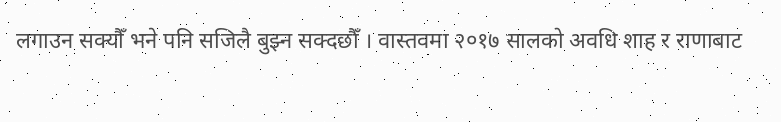लगाउन सक्यौँ भने पनि सजिलै बुझ्न सक्दछौँ । वास्तवमा २०१७ सालको अवधि शाह र राणाबाट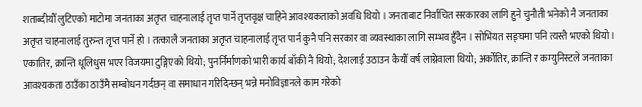शताब्दीयौँ लुटिएको माटोमा जनताका अतृप्त चाहनालाई तृप्त पार्ने तृप्तवृक्ष चाहिने आवश्यकताको अवधि थियो । जनताबाट निर्वाचित सरकारका लागि हुने चुनौती भनेको नै जनताका अतृप्त चाहनालाई तुरुन्त तृप्त पार्ने हो । तत्कालै जनताका अतृप्त चाहनालाई तृप्त पार्न कुनै पनि सरकार वा व्यवस्थाका लागि सम्भव हुँदैन । सोभियत सङ्घमा पनि त्यस्तै भएको थियो । एकातिर, क्रान्ति धूलिधुस भएर विजयमा टुङ्गिएको थियो; पुनर्निर्माणको भारी कार्य बाँकी नै थियो; देशलाई उठाउन कैयौँ वर्ष लाग्नेवाला थियो; अर्कोतिर, क्रान्ति र कम्युनिस्टले जनताका आवश्यकता ठाउँका ठाउँमै सम्बोधन गर्दछन् वा समाधान गरिदिन्छन् भन्ने मनोविज्ञानले काम गरेको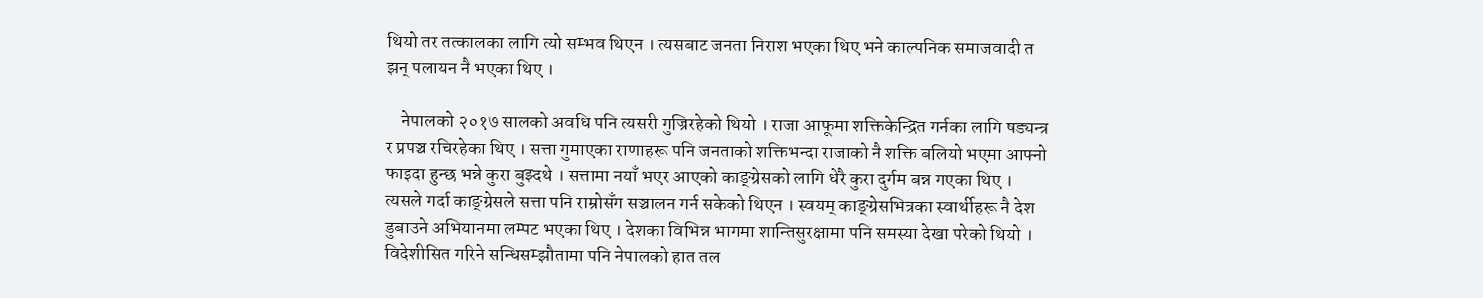थियो तर तत्कालका लागि त्यो सम्भव थिएन । त्यसबाट जनता निराश भएका थिए भने काल्पनिक समाजवादी त झन् पलायन नै भएका थिए ।

    नेपालको २०१७ सालको अवधि पनि त्यसरी गुज्रिरहेको थियो । राजा आफूमा शक्तिकेन्द्रित गर्नका लागि षड्यन्त्र र प्रपञ्च रचिरहेका थिए । सत्ता गुमाएका राणाहरू पनि जनताको शक्तिभन्दा राजाको नै शक्ति बलियो भएमा आफ्नो फाइदा हुन्छ भन्ने कुरा बुझ्दथे । सत्तामा नयाँ भएर आएको काङ्ग्रेसको लागि धेरै कुरा दुर्गम बन्न गएका थिए । त्यसले गर्दा काङ्ग्रेसले सत्ता पनि राम्रोसँग सञ्चालन गर्न सकेको थिएन । स्वयम् काङ्ग्रेसभित्रका स्वार्थीहरू नै देश डुबाउने अभियानमा लम्पट भएका थिए । देशका विभिन्न भागमा शान्तिसुरक्षामा पनि समस्या देखा परेको थियो । विदेशीसित गरिने सन्धिसम्झौतामा पनि नेपालको हात तल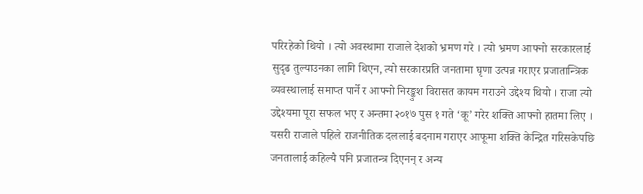परिरहेको थियो । त्यो अवस्थामा राजाले देशको भ्रमण गरे । त्यो भ्रमण आफ्नो सरकारलाई सुदृढ तुल्याउनका लागि थिएन, त्यो सरकारप्रति जनतामा घृणा उत्पन्न गराएर प्रजातान्त्रिक व्यवस्थालाई समाप्त पार्ने र आफ्नो निरङ्कुश विरासत कायम गराउने उद्देश्य थियो । राजा त्यो उद्देश्यमा पूरा सफल भए र अन्तमा २०१७ पुस १ गते ‘कू’ गरेर शक्ति आफ्नो हातमा लिए । यसरी राजाले पहिले राजनीतिक दललाई बदनाम गराएर आफूमा शक्ति केन्द्रित गरिसकेपछि जनतालाई कहिल्यै पनि प्रजातन्त्र दिएनन् र अन्य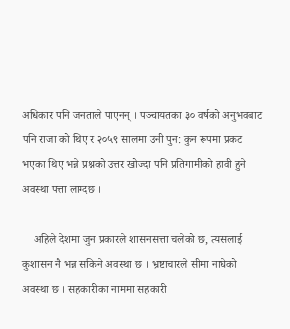अधिकार पनि जनताले पाएनन् । पञ्चायतका ३० वर्षको अनुभवबाट पनि राजा को थिए र २०५९ सालमा उनी पुन: कुन रूपमा प्रकट भएका थिए भन्ने प्रश्नको उत्तर खोज्दा पनि प्रतिगामीको हावी हुने अवस्था पत्ता लाग्दछ ।

    अहिले देशमा जुन प्रकारले शासनसत्ता चलेको छ, त्यसलाई कुशासन नै भन्न सकिने अवस्था छ । भ्रष्टाचारले सीमा नाघेको अवस्था छ । सहकारीका नाममा सहकारी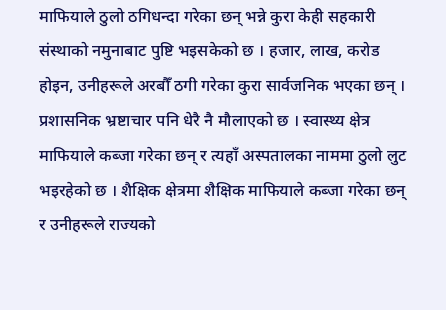माफियाले ठुलो ठगिधन्दा गरेका छन् भन्ने कुरा केही सहकारी संस्थाको नमुनाबाट पुष्टि भइसकेको छ । हजार, लाख, करोड होइन, उनीहरूले अरबौँ ठगी गरेका कुरा सार्वजनिक भएका छन् । प्रशासनिक भ्रष्टाचार पनि धेरै नै मौलाएको छ । स्वास्थ्य क्षेत्र माफियाले कब्जा गरेका छन् र त्यहाँ अस्पतालका नाममा ठुलो लुट भइरहेको छ । शैक्षिक क्षेत्रमा शैक्षिक माफियाले कब्जा गरेका छन् र उनीहरूले राज्यको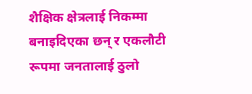शैक्षिक क्षेत्रलाई निकम्मा बनाइदिएका छन् र एकलौटी रूपमा जनतालाई ठुलो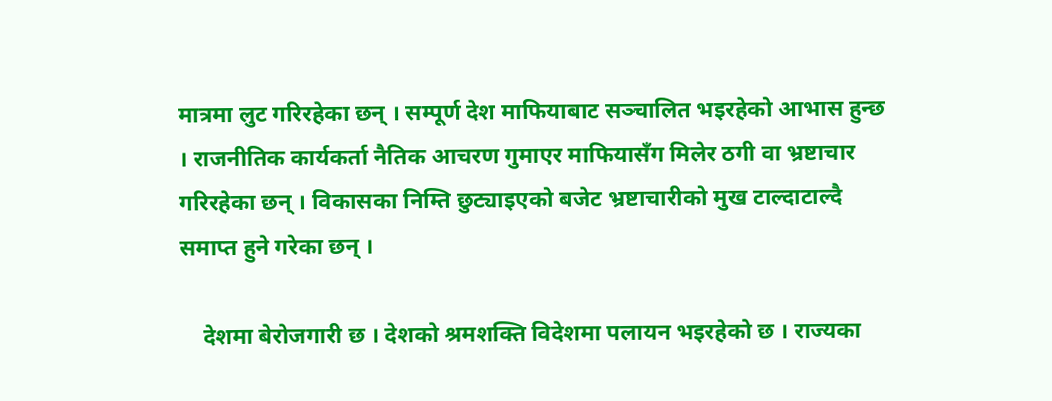मात्रमा लुट गरिरहेका छन् । सम्पूर्ण देश माफियाबाट सञ्चालित भइरहेको आभास हुन्छ । राजनीतिक कार्यकर्ता नैतिक आचरण गुमाएर माफियासँग मिलेर ठगी वा भ्रष्टाचार गरिरहेका छन् । विकासका निम्ति छुट्याइएको बजेट भ्रष्टाचारीको मुख टाल्दाटाल्दै समाप्त हुने गरेका छन् ।

    देशमा बेरोजगारी छ । देशको श्रमशक्ति विदेशमा पलायन भइरहेको छ । राज्यका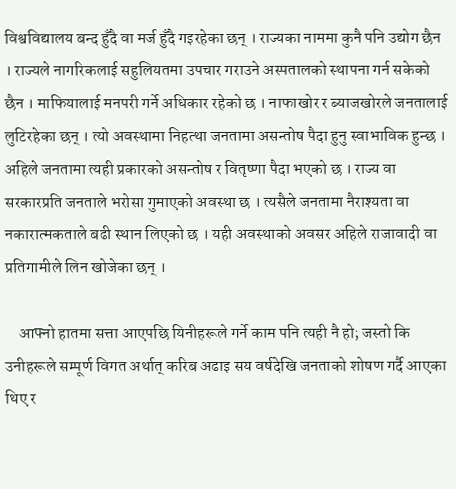विश्वविद्यालय बन्द हुँदै वा मर्ज हुँदै गइरहेका छन् । राज्यका नाममा कुनै पनि उद्योग छैन । राज्यले नागरिकलाई सहुलियतमा उपचार गराउने अस्पतालको स्थापना गर्न सकेको छैन । माफियालाई मनपरी गर्ने अधिकार रहेको छ । नाफाखोर र ब्याजखोरले जनतालाई लुटिरहेका छन् । त्यो अवस्थामा निहत्था जनतामा असन्तोष पैदा हुनु स्वाभाविक हुन्छ । अहिले जनतामा त्यही प्रकारको असन्तोष र वितृष्णा पैदा भएको छ । राज्य वा सरकारप्रति जनताले भरोसा गुमाएको अवस्था छ । त्यसैले जनतामा नैराश्यता वा नकारात्मकताले बढी स्थान लिएको छ । यही अवस्थाको अवसर अहिले राजावादी वा प्रतिगामीले लिन खोजेका छन् ।

    आफ्नो हातमा सत्ता आएपछि यिनीहरूले गर्ने काम पनि त्यही नै हो; जस्तो कि उनीहरूले सम्पूर्ण विगत अर्थात् करिब अढाइ सय वर्षदेखि जनताको शोषण गर्दै आएका थिए र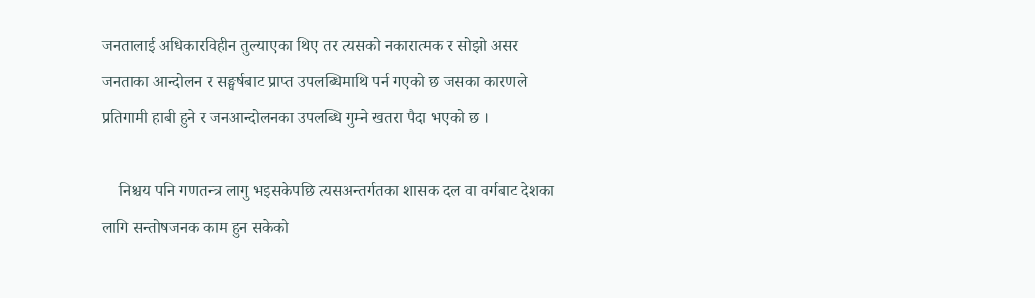जनतालाई अधिकारविहीन तुल्याएका थिए तर त्यसको नकारात्मक र सोझो असर जनताका आन्दोलन र सङ्घर्षबाट प्राप्त उपलब्धिमाथि पर्न गएको छ जसका कारणले प्रतिगामी हाबी हुने र जनआन्दोलनका उपलब्धि गुम्ने खतरा पैदा भएको छ ।

    निश्चय पनि गणतन्त्र लागु भइसकेपछि त्यसअन्तर्गतका शासक दल वा वर्गबाट देशका लागि सन्तोषजनक काम हुन सकेको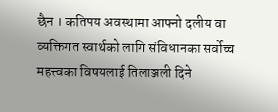छैन । कतिपय अवस्थामा आफ्नो दलीय वा व्यक्तिगत स्वार्थको लागि संविधानका सर्वोच्च महत्त्वका विषयलाई तिलाञ्जली दिने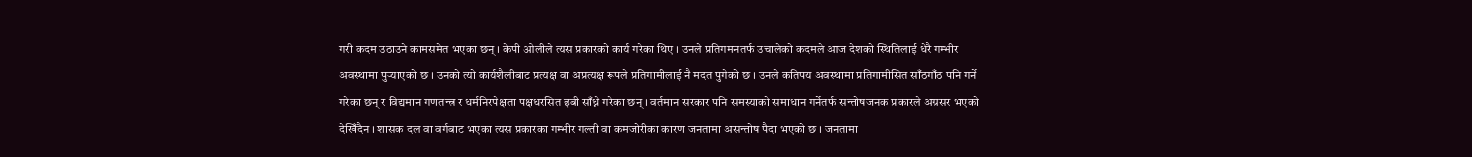गरी कदम उठाउने कामसमेत भएका छन् । केपी ओलीले त्यस प्रकारको कार्य गरेका थिए । उनले प्रतिगमनतर्फ उचालेको कदमले आज देशको स्थितिलाई धेरै गम्भीर अवस्थामा पुर्‍याएको छ । उनको त्यो कार्यशैलीबाट प्रत्यक्ष वा अप्रत्यक्ष रूपले प्रतिगामीलाई नै मदत पुगेको छ । उनले कतिपय अवस्थामा प्रतिगामीसित साँठगाँठ पनि गर्ने गरेका छन् र विद्यमान गणतन्त्र र धर्मनिरपेक्षता पक्षधरसित इबी साँध्ने गरेका छन् । वर्तमान सरकार पनि समस्याको समाधान गर्नेतर्फ सन्तोषजनक प्रकारले अग्रसर भएको देखिँदैन । शासक दल वा वर्गबाट भएका त्यस प्रकारका गम्भीर गल्ती वा कमजोरीका कारण जनतामा असन्तोष पैदा भएको छ । जनतामा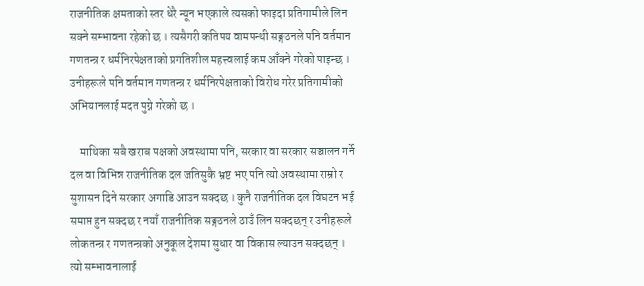राजनीतिक क्षमताको स्तर धेरै न्यून भएकाले त्यसको फाइदा प्रतिगामीले लिन सक्ने सम्भावना रहेको छ । त्यसैगरी कतिपय वामपन्थी सङ्गठनले पनि वर्तमान गणतन्त्र र धर्मनिरपेक्षताको प्रगतिशील महत्त्वलाई कम आँक्ने गरेको पाइन्छ । उनीहरूले पनि वर्तमान गणतन्त्र र धर्मनिरपेक्षताको विरोध गरेर प्रतिगामीको अभियानलाई मदत पुग्ने गरेको छ ।

    माथिका सबै खराब पक्षको अवस्थामा पनि, सरकार वा सरकार सञ्चालन गर्ने दल वा विभिन्न राजनीतिक दल जतिसुकै भ्रष्ट भए पनि त्यो अवस्थामा राम्रो र सुशासन दिने सरकार अगाडि आउन सक्दछ । कुनै राजनीतिक दल विघटन भई समाप्त हुन सक्दछ र नयाँ राजनीतिक सङ्गठनले ठाउँ लिन सक्दछन् र उनीहरूले लोकतन्त्र र गणतन्त्रको अनुकूल देशमा सुधार वा विकास ल्याउन सक्दछन् । त्यो सम्भावनालाई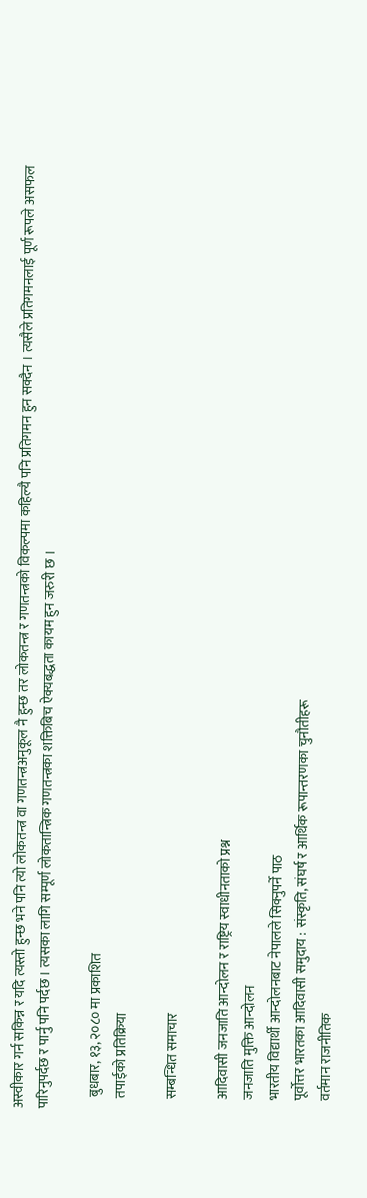अस्वीकार गर्न सकिन्न र यदि त्यस्तो हुन्छ भने पनि त्यो लोकतन्त्र वा गणतन्त्रअनुकूल नै हुन्छ तर लोकतन्त्र र गणतन्त्रको विकल्पमा कहिल्यै पनि प्रतिगमन हुन सक्दैन । त्यसैले प्रतिगमनलाई पूर्ण रूपले असफल पारिनुपर्दछ र पार्नु पनि पर्दछ । त्यसका लागि सम्पूर्ण लोकतान्त्रिक गणतन्त्रका शक्तिबिच ऐक्यबद्धता कायम हुन जरुरी छ ।

    बुधबार, १३, २०८० मा प्रकाशित
    तपाईको प्रतिक्रिया

    सम्बन्धित समाचार

    आदिवासी जनजाति आन्दोलन र राष्ट्रिय स्वाधीनताको प्रश्न
    जनजाति मुक्ति आन्दोलन
    भारतीय विद्यार्थी आन्दोलनबाट नेपालले सिक्नुपर्ने पाठ
    पूर्वोत्तर भारतका आदिवासी समुदाय : संस्कृति, संघर्ष र आर्थिक रूपान्तरणका चुनौतीहरू
    वर्तमान राजनीतिक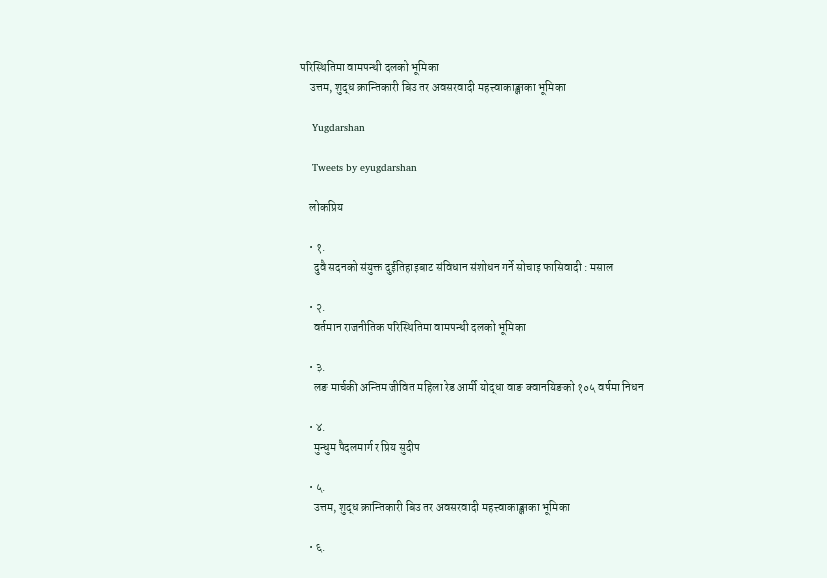परिस्थितिमा वामपन्थी दलको भूमिका
    उत्तम, शुद्ध क्रान्तिकारी बिउ तर अवसरवादी महत्त्वाकाङ्क्षाका भूमिका

    Yugdarshan

    Tweets by eyugdarshan

    लोकप्रिय

    • १.
      दुवै सदनको संयुक्त दुईतिहाइबाट संविधान संशोधन गर्ने सोचाइ फासिवादी : मसाल

    • २.
      वर्तमान राजनीतिक परिस्थितिमा वामपन्थी दलको भूमिका

    • ३.
      लङ मार्चकी अन्तिम जीवित महिला रेड आर्मी योद्धा वाङ क्वानयिङको १०५ वर्षमा निधन

    • ४.
      मुन्धुम पैदलमार्ग र प्रिय सुदीप

    • ५.
      उत्तम, शुद्ध क्रान्तिकारी बिउ तर अवसरवादी महत्त्वाकाङ्क्षाका भूमिका

    • ६.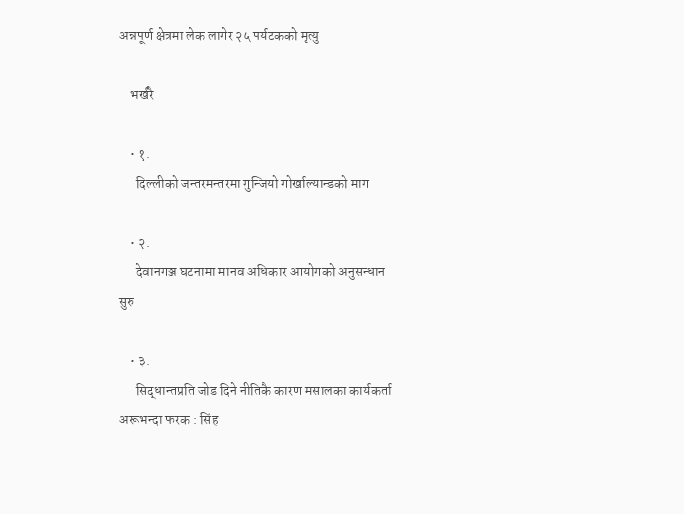अन्नपूर्ण क्षेत्रमा लेक लागेर २५ पर्यटकको मृत्यु

    भर्खरै

    • १.
      दिल्लीको जन्तरमन्तरमा गुन्जियो गोर्खाल्यान्डको माग

    • २.
      देवानगञ्ज घटनामा मानव अधिकार आयोगको अनुसन्धान सुरु

    • ३.
      सिद्धान्तप्रति जोड दिने नीतिकै कारण मसालका कार्यकर्ता अरूभन्दा फरक : सिंह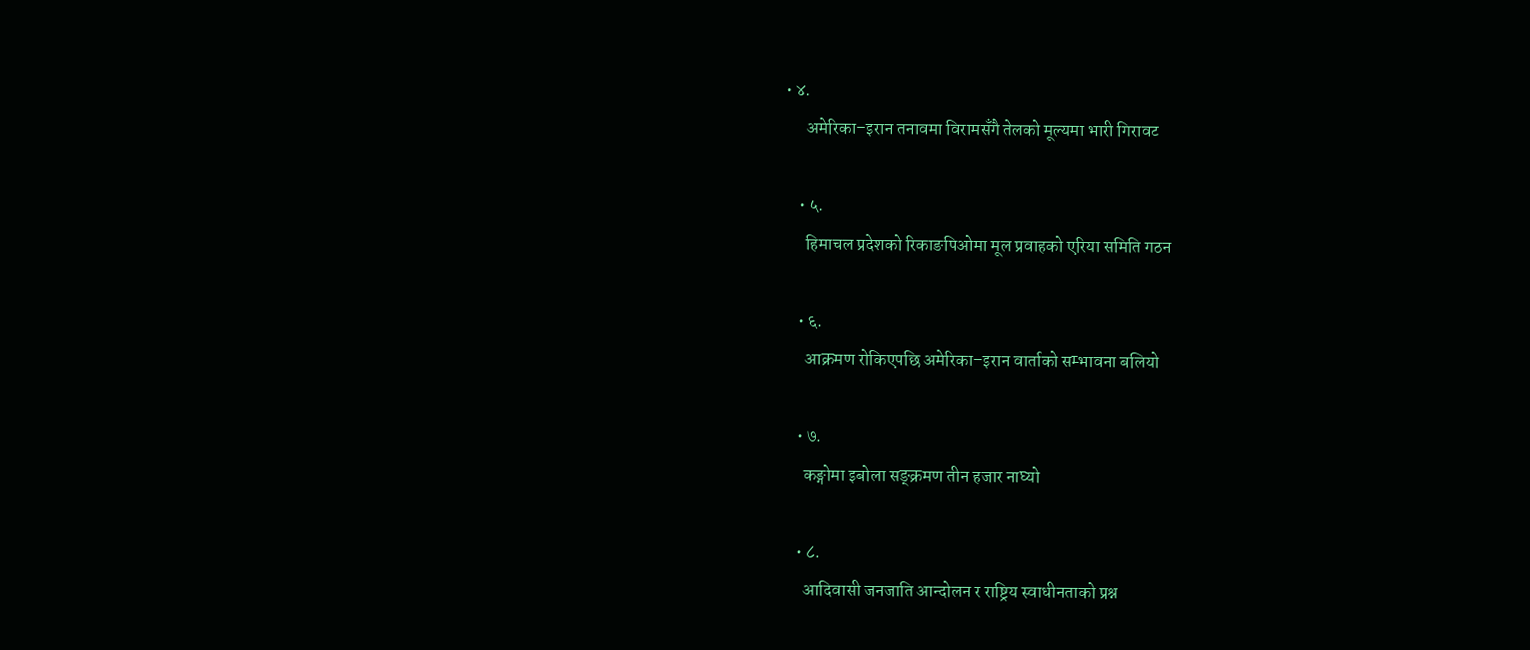• ४.
      अमेरिका–इरान तनावमा विरामसँगै तेलको मूल्यमा भारी गिरावट

    • ५.
      हिमाचल प्रदेशको रिकाङपिओमा मूल प्रवाहको एरिया समिति गठन

    • ६.
      आक्रमण रोकिएपछि अमेरिका–इरान वार्ताको सम्भावना बलियो

    • ७.
      कङ्गोमा इबोला सङ्क्रमण तीन हजार नाघ्यो

    • ८.
      आदिवासी जनजाति आन्दोलन र राष्ट्रिय स्वाधीनताको प्रश्न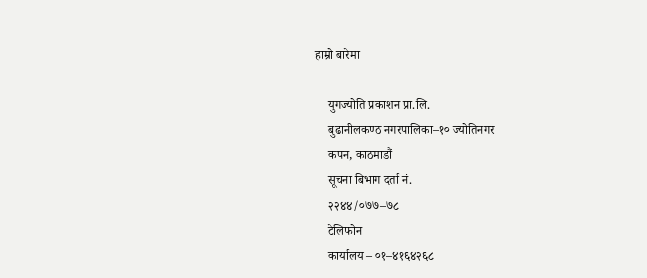हाम्रो बारेमा

    युगज्योति प्रकाशन प्रा.लि.
    बुढानीलकण्ठ नगरपालिका–१० ज्योतिनगर
    कपन, काठमाडौं
    सूचना बिभाग दर्ता नं.
    २२४४/०७७–७८
    टेलिफोन
    कार्यालय – ०१–४१६४२६८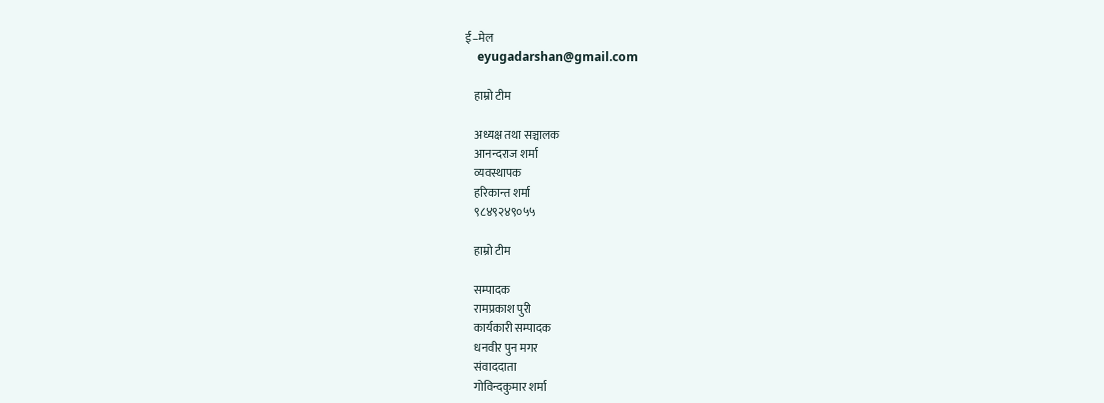ई–मेल
    eyugadarshan@gmail.com

    हाम्रो टीम

    अध्यक्ष तथा सञ्चालक
    आनन्दराज शर्मा
    व्यवस्थापक
    हरिकान्त शर्मा
    ९८४९२४९०५५

    हाम्रो टीम

    सम्पादक
    रामप्रकाश पुरी
    कार्यकारी सम्पादक
    धनवीर पुन मगर
    संवाददाता
    गोविन्दकुमार शर्मा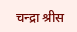चन्द्रा श्रीस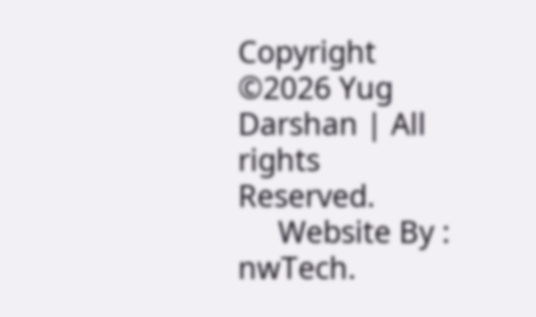Copyright ©2026 Yug Darshan | All rights Reserved.
     Website By :  nwTech.